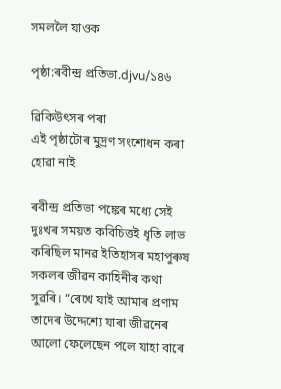সমললৈ যাওক

পৃষ্ঠা:ৰবীন্দ্ৰ প্ৰতিভা.djvu/১৪৬

ৱিকিউৎসৰ পৰা
এই পৃষ্ঠাটোৰ মুদ্ৰণ সংশোধন কৰা হোৱা নাই

ৰবীন্দ্ৰ প্ৰতিভা পঙ্কেৰ মধ্যে সেই দুঃখৰ সময়ত কবিচিত্তই ধৃতি লাভ কৰিছিল মানৱ ইতিহাসৰ মহাপুৰুষ সকলৰ জীৱন কাহিনীৰ কথা সুৱৰি। “ৰেখে যাই আমাৰ প্ৰণাম তাদেৰ উদ্দেশ্যে যাৰা জীৱনেৰ আলো ফেলেছেন পলে যাহা বাৰে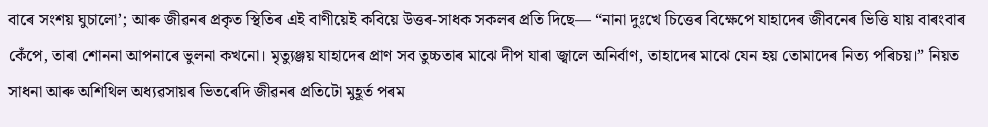বাৰে সংশয় ঘুচালো’; আৰু জীৱনৰ প্ৰকৃত স্থিতিৰ এই বাণীয়েই কবিয়ে উত্তৰ-সাধক সকলৰ প্ৰতি দিছে— “নানা দুঃখে চিত্তেৰ বিক্ষেপে যাহাদেৰ জীবনেৰ ভিত্তি যায় বাৰংবাৰ কেঁপে, তাৰা শোননা আপনাৰে ভুলনা কখনো। মৃত্যুঞ্জয় যাহাদেৰ প্ৰাণ সব তুচ্চতাৰ মাঝে দীপ যাৰা জ্বালে অনিৰ্বাণ, তাহাদেৰ মাঝে যেন হয় তোমাদেৰ নিত্য পৰিচয়।” নিয়ত সাধনা আৰু অশিথিল অধ্যৱসায়ৰ ভিতৰেদি জীৱনৰ প্ৰতিটো মুহূৰ্ত পৰম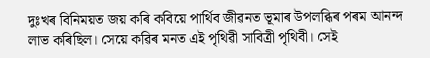দুঃখৰ বিনিময়ত জয় কৰি কবিয়ে পাৰ্থিব জীৱনত ভূমাৰ উপলব্ধিৰ পৰম আনন্দ লাভ কৰিছিল। সেয়ে কৱিৰ মনত এই পৃথিৱী সাবিত্ৰী পৃথিবী। সেই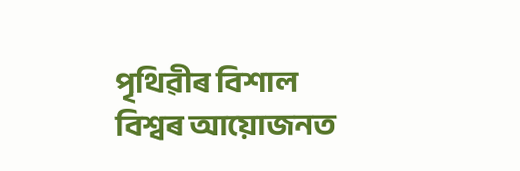পৃথিৱীৰ বিশাল বিশ্বৰ আয়োজনত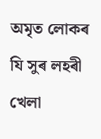অমৃত লোকৰ যি সুৰ লহৰী খেলা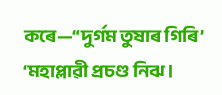কৰে—“দুৰ্গম তুষাৰ গিৰি’ ‘মহাপ্লাৱী প্ৰচণ্ড নিঝ।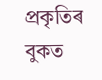প্ৰকৃতিৰ বুকত